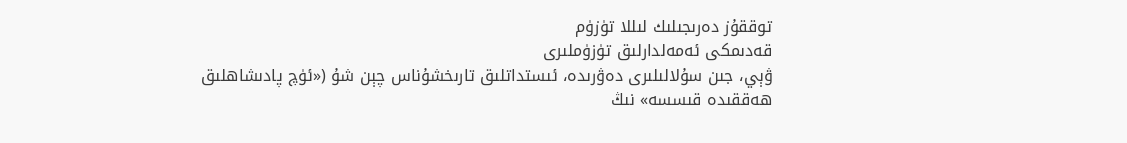توققۇز دەرىجىلىك لىللا تۈزۈم
قەدىمكى ئەمەلدارلىق تۈزۈملىرى
ۋېي، جىن سۇلالىلىرى دەۋرىدە، ئىستداتلىق تارىخشۇناس چېن شۇ («ئۈچ پادىشاھلىق ھەققىدە قىسسە» نىڭ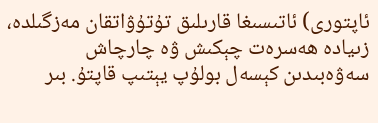ئاپتورى) ئاتىسىغا قارىلىق تۇتۇۋاتقان مەزگىلدە، زىيادە ھەسرەت چېكىش ۋە چارچاش سەۋەبىدىن كېسەل بولۇپ يېتىپ قاپتۇ. بىر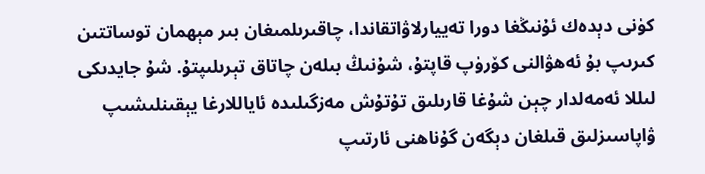كۈنى دېدەك ئۇنىڭغا دورا تەييارلاۋاتقاندا، چاقىرىلمىغان بىر مېھمان توساتتىن كىرىپ بۇ ئەھۋالنى كۆرۈپ قاپتۇ، شۇنىڭ بىلەن چاتاق تېرىلىپتۇ. شۇ جايدىكى لىللا ئەمەلدار چېن شۇغا قارىلىق تۇتۇش مەزگىلىدە ئاياللارغا يېقىنلىشىپ ۋاپاسىزلىق قىلغان دېگەن گۇناھنى ئارتىپ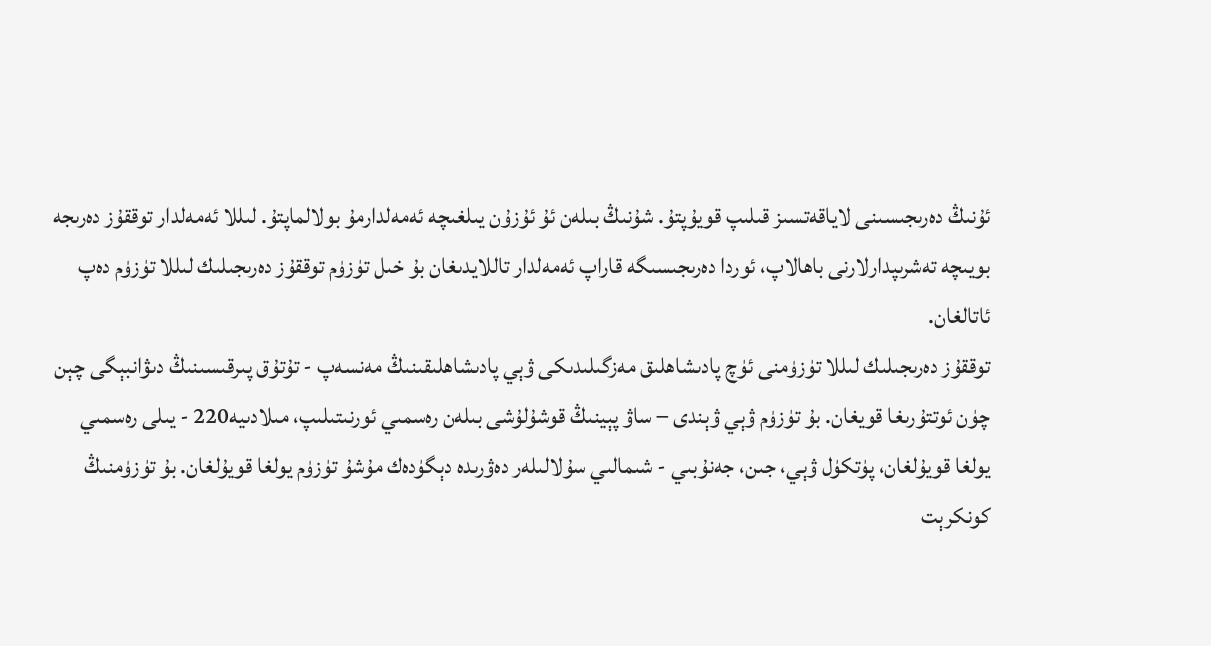ئۇنىڭ دەرىجىسىنى لاياقەتسىز قىلىپ قويۇپتۇ. شۇنىڭ بىلەن ئۇ ئۇزۇن يىلغىچە ئەمەلدارمۇ بولالماپتۇ. لىللا ئەمەلدار توققۇز دەرىجە بويىچە تەشرىپدارلارنى باھالاپ، ئوردا دەرىجىسىگە قاراپ ئەمەلدار تاللايدىغان بۇ خىل تۈزۈم توققۇز دەرىجىلىك لىللا تۈزۈم دەپ ئاتالغان.
توققۇز دەرىجىلىك لىللا تۈزۈمنى ئۈچ پادىشاھلىق مەزگىلىدىكى ۋېي پادىشاھلىقىنىڭ مەنسەپ - تۇتۇق پىرقىسىنىڭ دىۋانبېگى چېن چۈن ئوتتۇرىغا قويغان. بۇ تۈزۈم ۋېي ۋېندى − ساۋ پېينىڭ قوشۇلۇشى بىلەن رەسمىي ئورنىتىلىپ، مىلادىيە220 - يىلى رەسمىي يولغا قويۇلغان، پۈتكۈل ۋېي، جىن، جەنۇبىي - شىمالىي سۇلالىلەر دەۋرىدە دېگۈدەك مۇشۇ تۈزۈم يولغا قويۇلغان. بۇ تۈزۈمنىڭ كونكرېت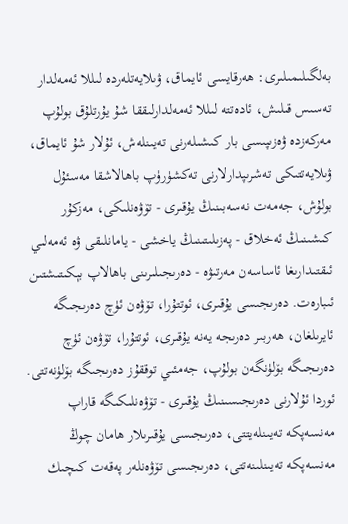بەلگىلىمىلىرى: ھەرقايسى ئايماق، ۋىلايەتلەردە لىللا ئەمەلدار تەسىس قىلىش، ئادەتتە لىللا ئەمەلدارلىققا شۇ يۇرتلۇق بولۇپ مەركەزدە ۋەزىپىسى بار كىشىلەرنى تەيىنلەش، ئۇلار شۇ ئايماق، ۋىلايەتتىكى تەشرىپدارلارنى تەكشۈرۈپ باھالاشقا مەسئۇل بولۇش، جەمەت نەسەبىنىڭ يۇقىرى - تۆۋەنلىكى، مەزكۇر كىشىنىڭ ئەخلاق - پەزىلىتىنىڭ ياخشى - يامانلىقى ۋە ئەمەلىي ئىقتىدارىغا ئاساسەن مەرتىۋە - دەرىجىلىرىنى باھالاپ بېكىتىشتىن ئىبارەت. دەرىجىسى يۇقىرى، ئوتتۇرا، تۆۋەن ئۈچ دەرىجىگە ئايرىلغان، ھەربىر دەرىجە يەنە يۇقىرى، ئوتتۇرا، تۆۋەن ئۈچ دەرىجىگە بۆلۈنگەن بولۇپ، جەمئىي توققۇز دەرىجىگە بۆلۈنەتتى. ئوردا ئۇلارنى دەرىجىسىنىڭ يۇقىرى - تۆۋەنلىكىگە قاراپ مەنسەپكە تەيىنلەيتتى، دەرىجىسى يۇقىرىلار ھامان چوڭ مەنسەپكە تەيىنلىنەتتى، دەرىجىسى تۆۋەنلەر پەقەت كىچىك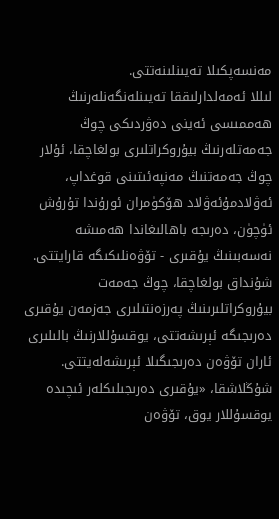مەنسەپكىلا تەيىنلىنەتتى.
لىللا ئەمەلدارلىققا تەيىنلەنگەنلەرنىڭ ھەممىسى ئەينى دەۋردىكى چوڭ جەمەتلەرنىڭ بيۇروكراتلىرى بولغاچقا، ئۇلار چوڭ جەمەتنىڭ مەنپەئىتىنى قوغداپ، ئەۋلادمۇئەۋلاد ھۆكۈمران ئورۇندا تۇرۇش ئۈچۈن، دەرىجە باھالىغاندا ھەمىشە نەسەبىنىڭ يۇقىرى - تۆۋەنلىكىگە قارايتتى. شۇنداق بولغاچقا، چوڭ جەمەت بيۇروكراتلىرىنىڭ پەرزەنتىلىرى جەزمەن يۇقىرى دەرىجىگە ئېرىشەتتى، يوقسۇللارنىڭ بالىلىرى ئاران تۆۋەن دەرىجىگىلا ئېرىشەلەيتتى. شۇڭلاشقا، «يۇقىرى دەرىجىلىكلەر ئىچىدە يوقسۇللار يوق، تۆۋەن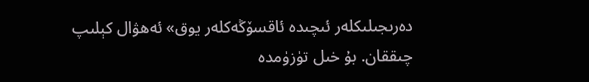دەرىجىلىكلەر ئىچىدە ئاقسۆڭەكلەر يوق» ئەھۋال كېلىپ چىققان. بۇ خىل تۈزۈمدە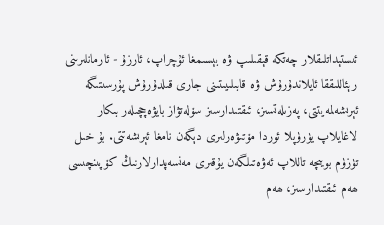ئىستېداتلىقلار چەتكە قېقىلىپ ۋە بېسىمغا ئۇچراپ، ئارزۇ - ئارمانلىرىنى رېئاللىققا ئايلاندۇرۇش ۋە قابىلىيىتىنى جارى قىلدۇرۇش پۇرسىتىگە ئېرىشەلمەيتتى، پەزىلەتسىز، ئىقتىدارسىز سۆلەتۋاز بايۋەچچىلەر بىكار لاغايلاپ يۈرۈپلا ئوردا مۆتىۋەرلىرى دېگەن نامغا ئېرىشەتتى. بۇ خىل تۈزۈم بويىچە تاللاپ ئەۋەتىلگەن يۇقىرى مەنسەپدارلارنىڭ كۆپىنچىسى ھەم ئىقتىدارسىز، ھەم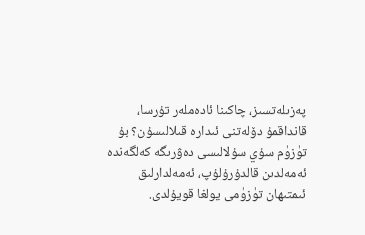پەزىلەتسىز، چاكىنا ئادەملەر تۇرسا، قانداقمۇ دۆلەتنى ئىدارە قىلالىسۇن؟ بۇ تۈزۈم سۇي سۇلالىسى دەۋرىگە كەلگەندە ئەمەلدىن قالدۇرۇلۇپ، ئەمەلدارلىق ئىمتىھان تۈزۈمى يولغا قويۇلدى.